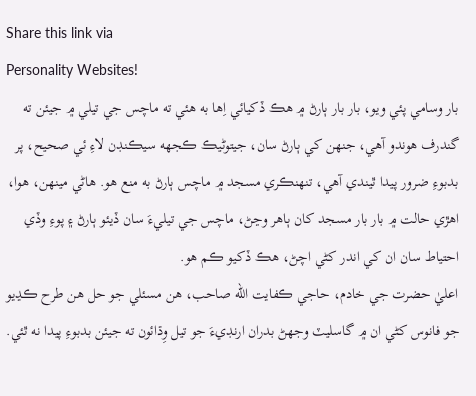Share this link via
Personality Websites!
بار وسامي پئي ويو، بار بار ٻارڻ ۾ هڪ ڏکيائي اِها به هئي ته ماچس جي تيلي ۾ جيئن ته گندرف هوندو آهي، جنهن کي ٻارڻ سان، جيتوڻيڪ ڪجهه سيڪنڊن لاءِ ئي صحيح، پر بدبوءِ ضرور پيدا ٿيندي آهي، تنهنڪري مسجد ۾ ماچس ٻارڻ به منع هو. هاڻي مينهن، هوا، اهڙي حالت ۾ بار بار مسجد کان ٻاهر وڃڻ، ماچس جي تيليءَ سان ڏيئو ٻارڻ ۽ پوءِ وڏي احتياط سان ان کي اندر کڻي اچڻ، هڪ ڏکيو ڪم هو.
اعليٰ حضرت جي خادم، حاجي ڪفايت الله صاحب، هن مسئلي جو حل هن طرح ڪڍيو جو فانوس کڻي ان ۾ گاسليٽ وجهڻ بدران ارنڊيءَ جو تيل وِڌائون ته جيئن بدبوءِ پيدا نه ٿئي.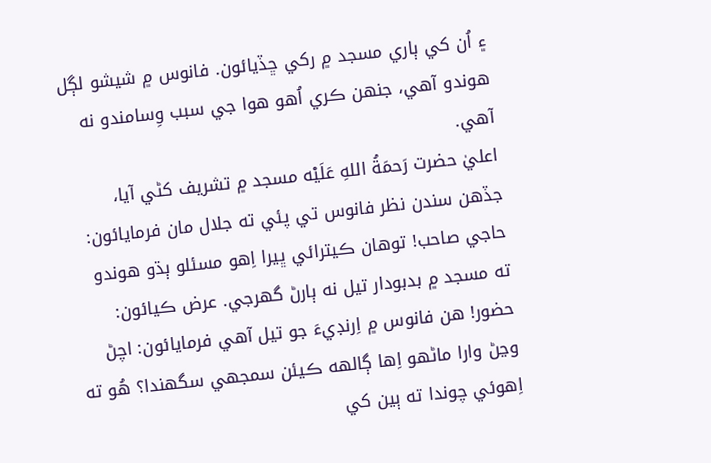۽ اُن کي ٻاري مسجد ۾ رکي ڇڏيائون. فانوس ۾ شيشو لڳل هوندو آهي، جنهن ڪري اُهو هوا جي سبب وِسامندو نه آهي.
اعليٰ حضرت رَحمَةُ اللهِ عَلَيْه مسجد ۾ تشريف کڻي آيا، جڏهن سندن نظر فانوس تي پئي ته جلال مان فرمايائون: حاجي صاحب! توهان ڪيترائي ڀيرا اِهو مسئلو ٻڌو هوندو ته مسجد ۾ بدبودار تيل نه ٻارڻ گهرجي. عرض ڪيائون: حضور! هن فانوس ۾ اِرنڊيءَ جو تيل آهي فرمايائون: اچڻ وڃڻ وارا ماڻهو اِها ڳالهه ڪيئن سمجهي سگهندا؟ هُو ته اِهوئي چوندا ته ٻين کي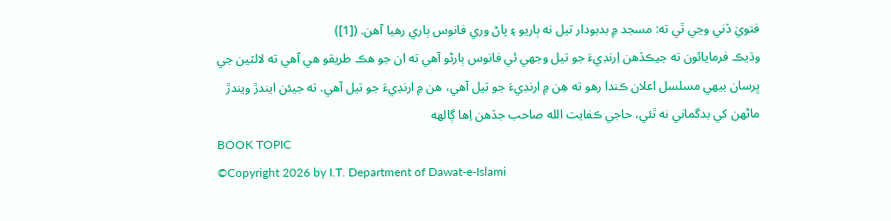فتويٰ ڏني وڃي ٿي ته: مسجد ۾ بدبودار تيل نه ٻاريو ۽ پاڻ وري فانوس ٻاري رهيا آهن. ([1])
وڌيڪ فرمايائون ته جيڪڏهن اِرنڊيءَ جو تيل وجهي ئي فانوس ٻارڻو آهي ته ان جو هڪ طريقو هي آهي ته لالٽين جي ڀرسان بيهي مسلسل اعلان ڪندا رهو ته هِن ۾ ارنڊيءَ جو تيل آهي، هن ۾ ارنڊيءَ جو تيل آهي. ته جيئن ايندڙ ويندڙ ماڻهن کي بدگماني نه ٿئي، حاجي ڪفايت الله صاحب جڏهن اِها ڳالهه
BOOK TOPIC
©Copyright 2026 by I.T. Department of Dawat-e-Islami